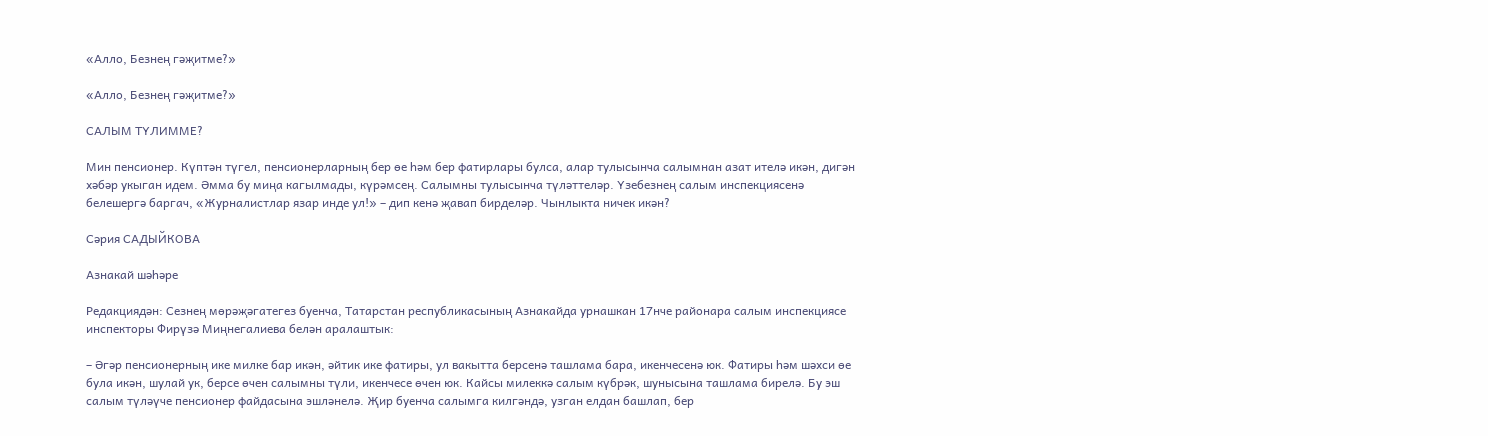«Алло, Безнең гәҗитме?»

«Алло, Безнең гәҗитме?»

САЛЫМ ТҮЛИММЕ?

Мин пенсионер. Күптән түгел, пенсионерларның бер өе һәм бер фатирлары булса, алар тулысынча салымнан азат ителә икән, дигән хәбәр укыган идем. Әмма бу миңа кагылмады, күрәмсең. Салымны тулысынча түләттеләр. Үзебезнең салым инспекциясенә белешергә баргач, «Журналистлар язар инде ул!» – дип кенә җавап бирделәр. Чынлыкта ничек икән?

Сәрия САДЫЙКОВА

Азнакай шәһәре

Редакциядән: Сезнең мөрәҗәгатегез буенча, Татарстан республикасының Азнакайда урнашкан 17нче районара салым инспекциясе инспекторы Фирүзә Миңнегалиева белән аралаштык:

– Әгәр пенсионерның ике милке бар икән, әйтик ике фатиры, ул вакытта берсенә ташлама бара, икенчесенә юк. Фатиры һәм шәхси өе була икән, шулай ук, берсе өчен салымны түли, икенчесе өчен юк. Кайсы милеккә салым күбрәк, шунысына ташлама бирелә. Бу эш салым түләүче пенсионер файдасына эшләнелә. Җир буенча салымга килгәндә, узган елдан башлап, бер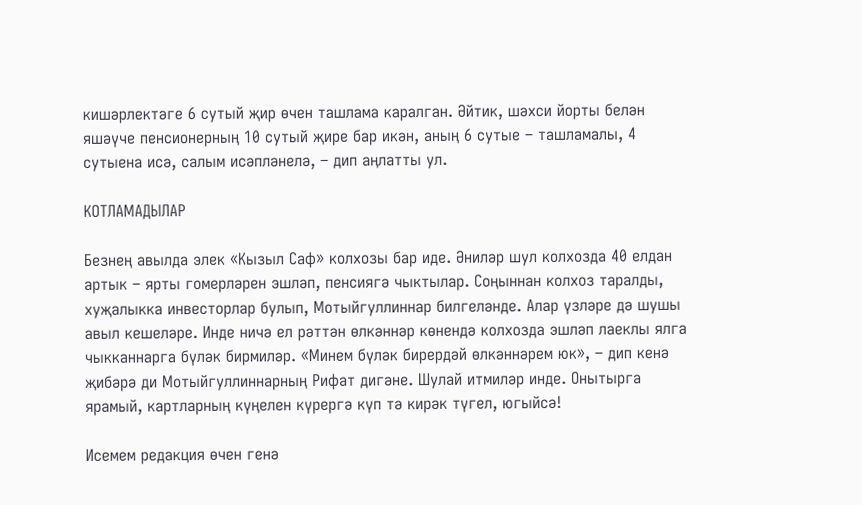кишәрлектәге 6 сутый җир өчен ташлама каралган. Әйтик, шәхси йорты белән яшәүче пенсионерның 10 сутый җире бар икән, аның 6 сутые – ташламалы, 4 сутыена исә, салым исәпләнелә, – дип аңлатты ул.

КОТЛАМАДЫЛАР

Безнең авылда элек «Кызыл Саф» колхозы бар иде. Әниләр шул колхозда 40 елдан артык – ярты гомерләрен эшләп, пенсиягә чыктылар. Соңыннан колхоз таралды, хуҗалыкка инвесторлар булып, Мотыйгуллиннар билгеләнде. Алар үзләре дә шушы авыл кешеләре. Инде ничә ел рәттән өлкәннәр көнендә колхозда эшләп лаеклы ялга чыкканнарга бүләк бирмиләр. «Минем бүләк бирердәй өлкәннәрем юк», – дип кенә җибәрә ди Мотыйгуллиннарның Рифат дигәне. Шулай итмиләр инде. Онытырга ярамый, картларның күңелен күрергә күп тә кирәк түгел, югыйсә!

Исемем редакция өчен генә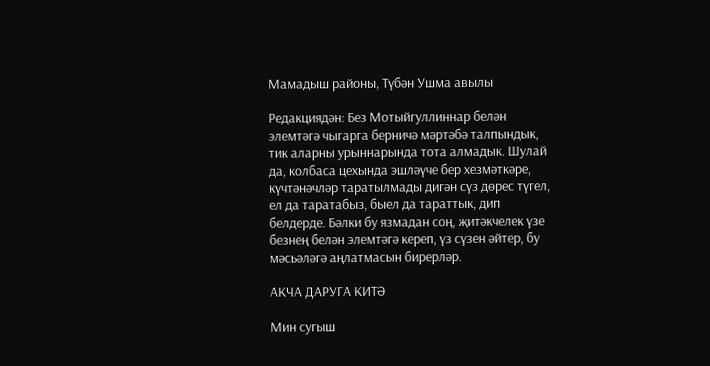Мамадыш районы, Түбән Ушма авылы

Редакциядән: Без Мотыйгуллиннар белән элемтәгә чыгарга берничә мәртәбә талпындык, тик аларны урыннарында тота алмадык. Шулай да, колбаса цехында эшләүче бер хезмәткәре, күчтәнәчләр таратылмады дигән сүз дөрес түгел, ел да таратабыз, быел да тараттык, дип белдерде. Бәлки бу язмадан соң, җитәкчелек үзе безнең белән элемтәгә кереп, үз сүзен әйтер, бу мәсьәләгә аңлатмасын бирерләр.

АКЧА ДАРУГА КИТӘ

Мин сугыш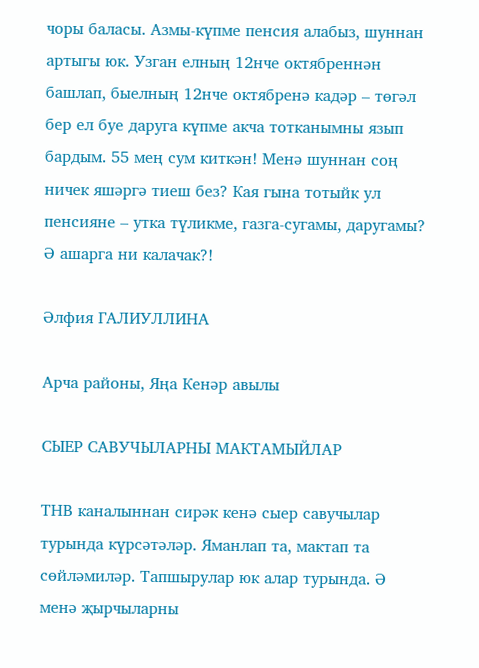чоры баласы. Азмы-күпме пенсия алабыз, шуннан артыгы юк. Узган елның 12нче октябреннән башлап, быелның 12нче октябренә кадәр – төгәл бер ел буе даруга күпме акча тотканымны язып бардым. 55 мең сум киткән! Менә шуннан соң ничек яшәргә тиеш без? Кая гына тотыйк ул пенсияне – утка түликме, газга-сугамы, даругамы? Ә ашарга ни калачак?!

Әлфия ГАЛИУЛЛИНА

Арча районы, Яңа Кенәр авылы

СЫЕР САВУЧЫЛАРНЫ МАКТАМЫЙЛАР

ТНВ каналыннан сирәк кенә сыер савучылар турында күрсәтәләр. Яманлап та, мактап та сөйләмиләр. Тапшырулар юк алар турында. Ә менә җырчыларны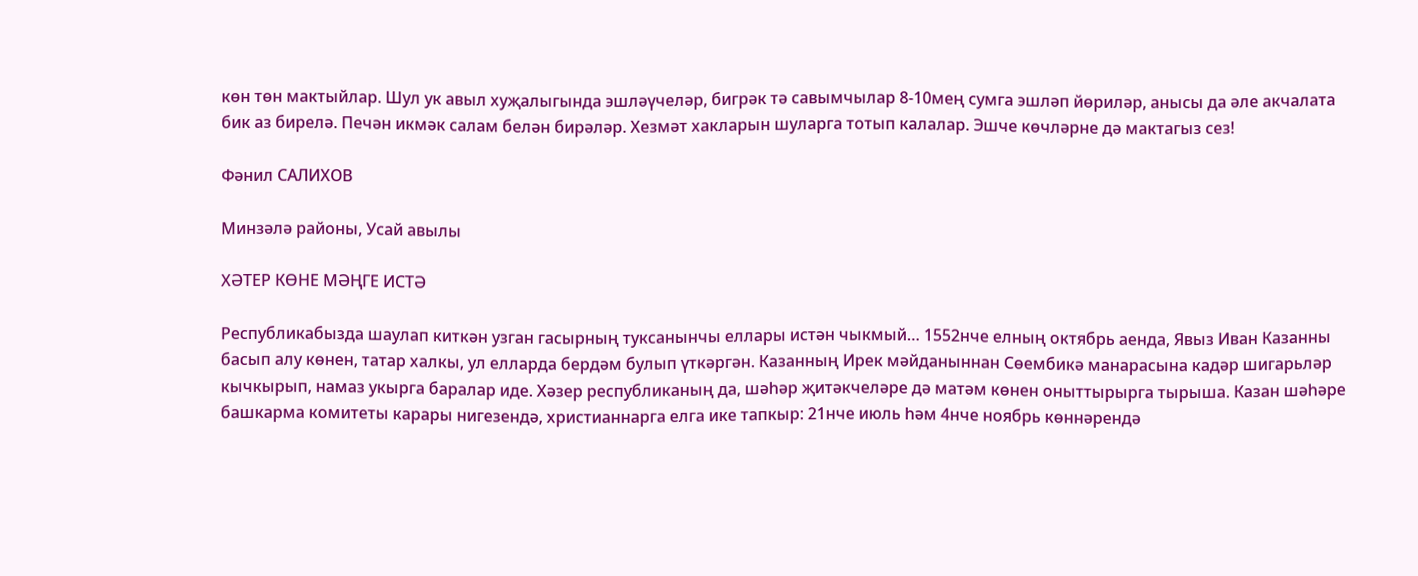көн төн мактыйлар. Шул ук авыл хуҗалыгында эшләүчеләр, бигрәк тә савымчылар 8-10мең сумга эшләп йөриләр, анысы да әле акчалата бик аз бирелә. Печән икмәк салам белән бирәләр. Хезмәт хакларын шуларга тотып калалар. Эшче көчләрне дә мактагыз сез!

Фәнил САЛИХОВ

Минзәлә районы, Усай авылы

ХӘТЕР КӨНЕ МӘҢГЕ ИСТӘ

Республикабызда шаулап киткән узган гасырның туксанынчы еллары истән чыкмый… 1552нче елның октябрь аенда, Явыз Иван Казанны басып алу көнен, татар халкы, ул елларда бердәм булып үткәргән. Казанның Ирек мәйданыннан Сөембикә манарасына кадәр шигарьләр кычкырып, намаз укырга баралар иде. Хәзер республиканың да, шәһәр җитәкчеләре дә матәм көнен оныттырырга тырыша. Казан шәһәре башкарма комитеты карары нигезендә, христианнарга елга ике тапкыр: 21нче июль һәм 4нче ноябрь көннәрендә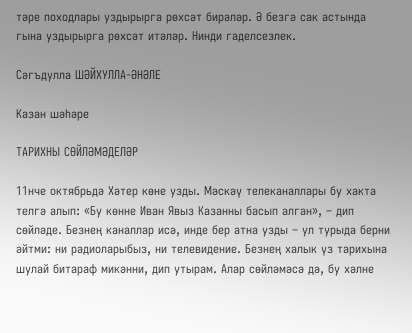тәре походлары уздырырга рөхсәт бирәләр. Ә безгә сак астында гына уздырырга рөхсәт итәләр. Нинди гаделсезлек.

Сәгъдулла ШӘЙХУЛЛА-ӘНӘЛЕ

Казан шәһәре

ТАРИХНЫ СӨЙЛӘМӘДЕЛӘР

11нче октябрьдә Хәтер көне узды. Мәскәү телеканаллары бу хакта телгә алып: «Бу көнне Иван Явыз Казанны басып алган», – дип сөйләде. Безнең каналлар исә, инде бер атна узды – ул турыда берни әйтми: ни радиоларыбыз, ни телевидение. Безнең халык үз тарихына шулай битараф микәнни, дип утырам. Алар сөйләмәсә дә, бу хәлне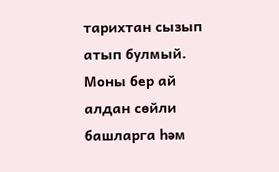тарихтан сызып атып булмый. Моны бер ай алдан сөйли башларга һәм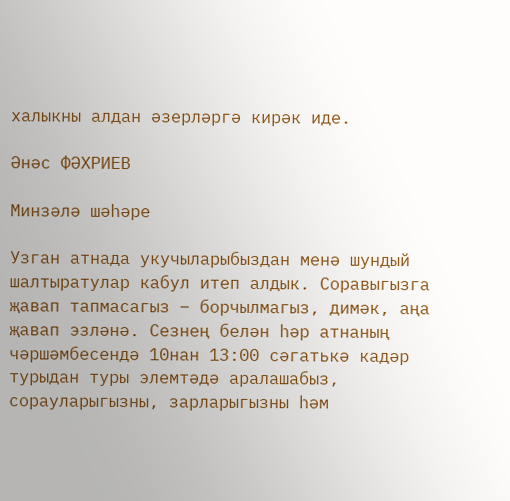халыкны алдан әзерләргә кирәк иде.

Әнәс ФӘХРИЕВ

Минзәлә шәһәре

Узган атнада укучыларыбыздан менә шундый шалтыратулар кабул итеп алдык. Соравыгызга җавап тапмасагыз – борчылмагыз, димәк, аңа җавап эзләнә. Сезнең белән һәр атнаның чәршәмбесендә 10нан 13:00 сәгатькә кадәр турыдан туры элемтәдә аралашабыз, сорауларыгызны, зарларыгызны һәм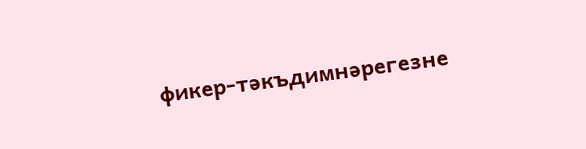фикер-тәкъдимнәрегезне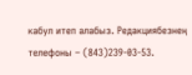кабул итеп алабыз. Редакциябезнең телефоны – (843)239-03-53.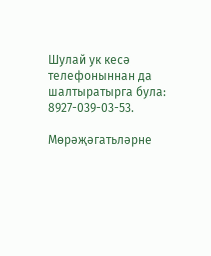Шулай ук кесә телефоныннан да шалтыратырга була: 8927-039-03-53.

Мөрәҗәгатьләрне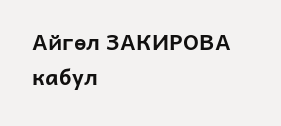Айгөл ЗАКИРОВА кабул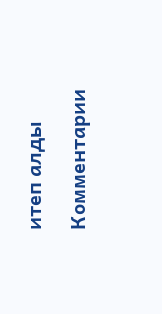итеп алды

Комментарии